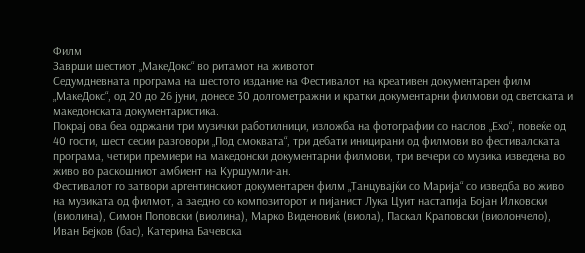Филм
Заврши шестиот „МакеДокс“ во ритамот на животот
Седумдневната програма на шестото издание на Фестивалот на креативен документарен филм „МакеДокс“, од 20 до 26 јуни, донесе 30 долгометражни и кратки документарни филмови од светската и македонската документаристика.
Покрај ова беа одржани три музички работилници, изложба на фотографии со наслов „Ехо“, повеќе од 40 гости, шест сесии разговори „Под смоквата“, три дебати иницирани од филмови во фестивалската програма, четири премиери на македонски документарни филмови, три вечери со музика изведена во живо во раскошниот амбиент на Куршумли-ан.
Фестивалот го затвори аргентинскиот документарен филм „Танцувајќи со Марија“ со изведба во живо на музиката од филмот, а заедно со композиторот и пијанист Лука Цуит настапија Бојан Илковски (виолина), Симон Поповски (виолина), Марко Виденовиќ (виола), Паскал Краповски (виолончело), Иван Бејков (бас), Катерина Бачевска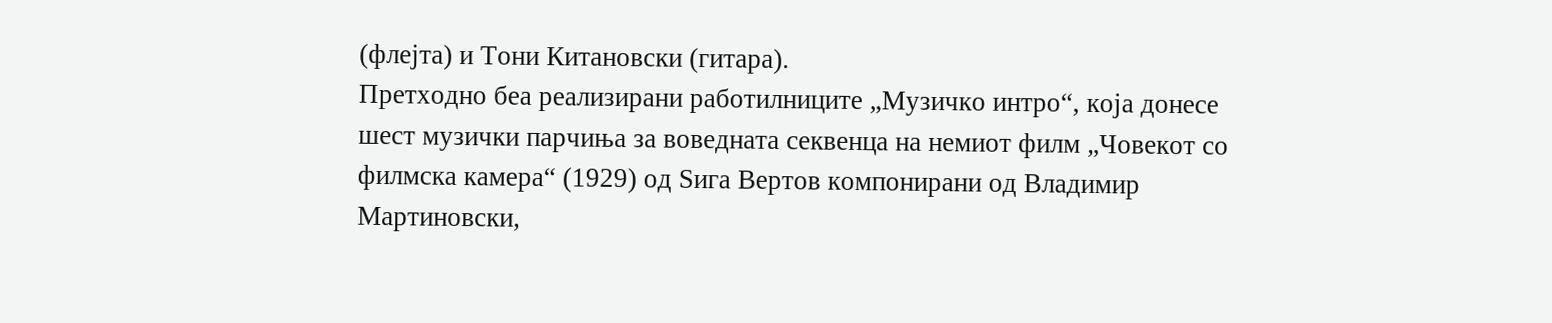(флејта) и Тони Китановски (гитара).
Претходно беа реализирани работилниците „Музичко интро“, која донесе шест музички парчиња за воведната секвенца на немиот филм „Човекот со филмска камера“ (1929) од Ѕига Вертов компонирани од Владимир Мартиновски,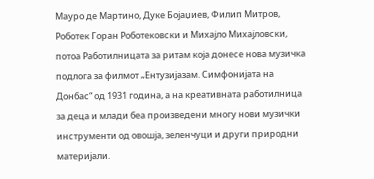Мауро де Мартино, Дуке Бојаџиев, Филип Митров, Роботек Горан Роботековски и Михајло Михајловски, потоа Работилницата за ритам која донесе нова музичка подлога за филмот „Ентузијазам. Симфонијата на Донбас“ од 1931 година, а на креативната работилница за деца и млади беа произведени многу нови музички инструменти од овошја, зеленчуци и други природни материјали.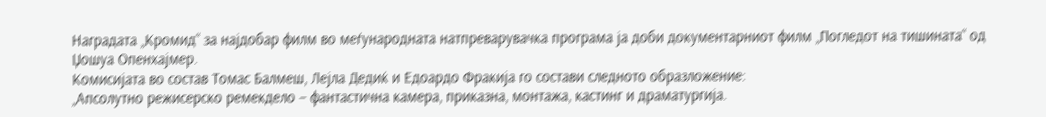Наградата „Кромид“ за најдобар филм во меѓународната натпреварувачка програма ја доби документарниот филм „Погледот на тишината“ од Џошуа Опенхајмер.
Комисијата во состав Томас Балмеш, Лејла Дедиќ и Едоардо Фракија го состави следното образложение:
„Апсолутно режисерско ремекдело – фантастична камера, приказна, монтажа, кастинг и драматургија.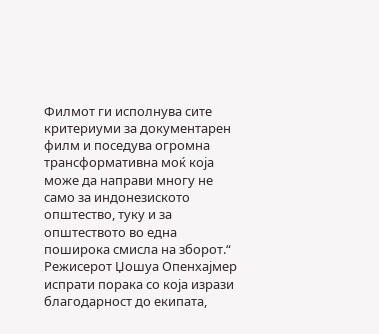Филмот ги исполнува сите критериуми за документарен филм и поседува огромна трансформативна моќ која може да направи многу не само за индонезиското општество, туку и за општеството во една поширока смисла на зборот.“
Режисерот Џошуа Опенхајмер испрати порака со која изрази благодарност до екипата,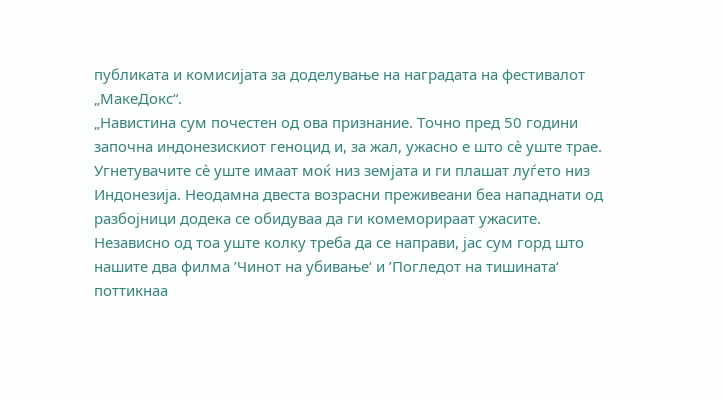публиката и комисијата за доделување на наградата на фестивалот „МакеДокс“.
„Навистина сум почестен од ова признание. Точно пред 50 години започна индонезискиот геноцид и, за жал, ужасно е што сѐ уште трае. Угнетувачите сѐ уште имаат моќ низ земјата и ги плашат луѓето низ Индонезија. Неодамна двеста возрасни преживеани беа нападнати од разбојници додека се обидуваа да ги комеморираат ужасите. Независно од тоа уште колку треба да се направи, јас сум горд што нашите два филма ’Чинот на убивање‘ и ’Погледот на тишината‘ поттикнаа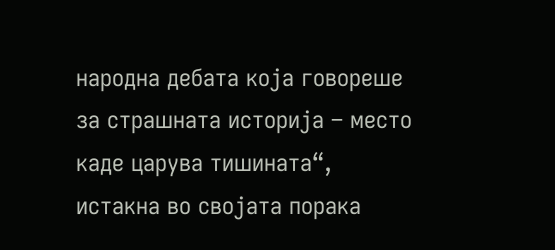народна дебата која говореше за страшната историја – место каде царува тишината“, истакна во својата порака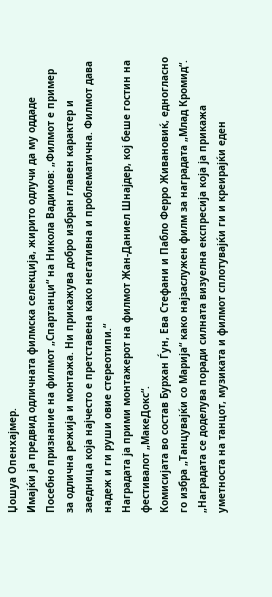Џошуа Опенхајмер.
Имајќи ја предвид одличната филмска селекција, жирито одлучи да му оддаде Посебно признание на филмот „Спартанци“ на Никола Вадимов: „Филмот е пример за одлична режија и монтажа. Ни прикажува добро избран главен карактер и заедница која најчесто е претставена како негативна и проблематична. Филмот дава надеж и ги руши овие стереотипи.“
Наградата ја прими монтажерот на филмот Жан-Даниел Шнајдер, кој беше гостин на фестивалот „МакеДокс“.
Комисијата во состав Бурхан Ѓун, Ева Стефани и Пабло Ферро Живановиќ, едногласно го избра „Танцувајќи со Марија“ како најзаслужен филм за наградата „Млад Кромид“.
„Наградата се доделува поради силната визуелна експресија која ја прикажа уметноста на танцот, музиката и филмот сплотувајќи ги и креирајќи еден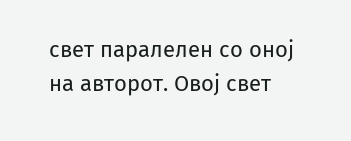свет паралелен со оној на авторот. Овој свет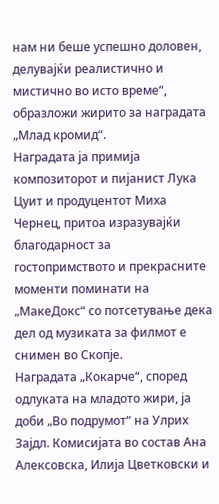нам ни беше успешно доловен, делувајќи реалистично и мистично во исто време“, образложи жирито за наградата „Млад кромид“.
Наградата ја примија композиторот и пијанист Лука Цуит и продуцентот Миха Чернец, притоа изразувајќи благодарност за гостопримството и прекрасните моменти поминати на „МакеДокс“ со потсетување дека дел од музиката за филмот е снимен во Скопје.
Наградата „Кокарче“, според одлуката на младото жири, ја доби „Во подрумот“ на Улрих Зајдл. Комисијата во состав Ана Алексовска, Илија Цветковски и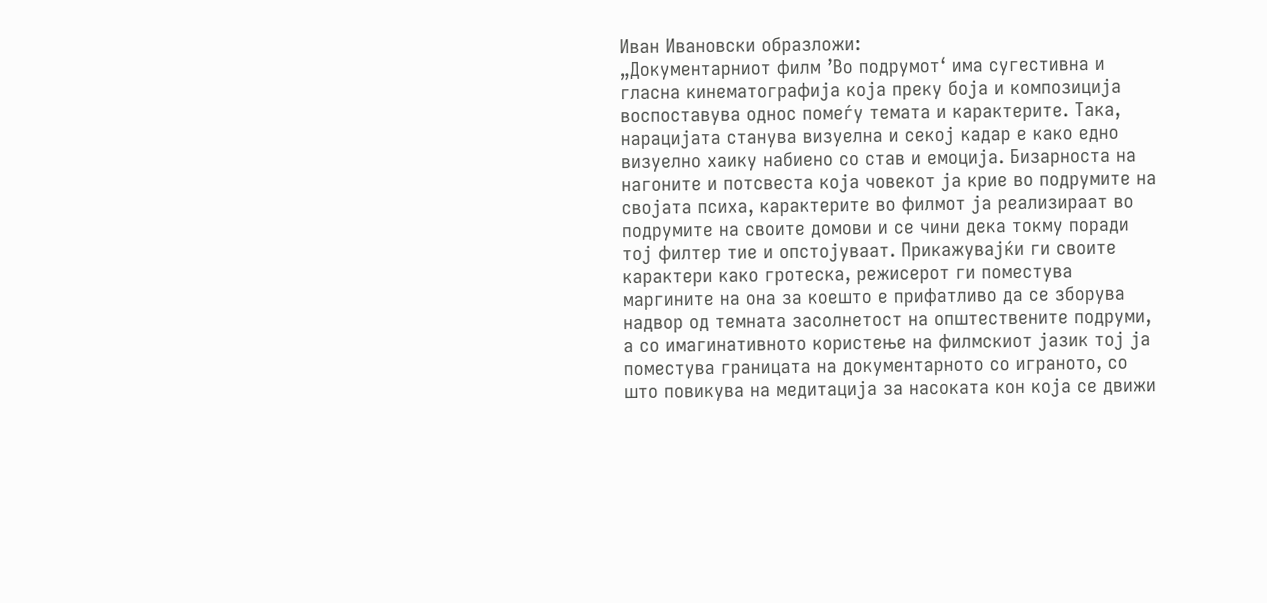Иван Ивановски образложи:
„Документарниот филм ’Во подрумот‘ има сугестивна и гласна кинематографија која преку боја и композиција воспоставува однос помеѓу темата и карактерите. Така, нарацијата станува визуелна и секој кадар е како едно визуелно хаику набиено со став и емоција. Бизарноста на нагоните и потсвеста која човекот ја крие во подрумите на својата психа, карактерите во филмот ја реализираат во подрумите на своите домови и се чини дека токму поради тој филтер тие и опстојуваат. Прикажувајќи ги своите карактери како гротеска, режисерот ги поместува маргините на она за коешто е прифатливо да се зборува надвор од темната засолнетост на општествените подруми, а со имагинативното користење на филмскиот јазик тој ја поместува границата на документарното со играното, со што повикува на медитација за насоката кон која се движи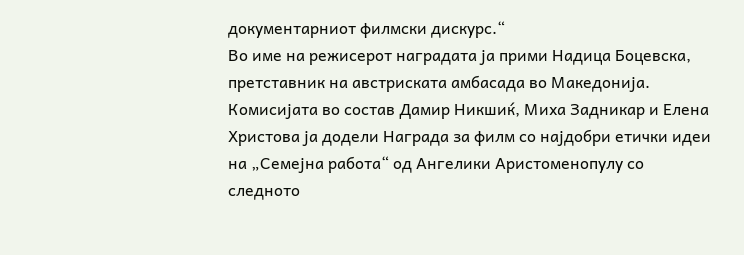документарниот филмски дискурс.“
Во име на режисерот наградата ја прими Надица Боцевска, претставник на австриската амбасада во Македонија.
Комисијата во состав Дамир Никшиќ, Миха Задникар и Елена Христова ја додели Награда за филм со најдобри етички идеи на „Семејна работа“ од Ангелики Аристоменопулу со следното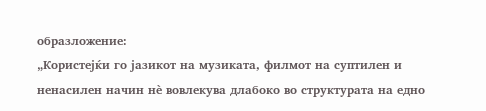образложение:
„Користејќи го јазикот на музиката, филмот на суптилен и ненасилен начин нè вовлекува длабоко во структурата на едно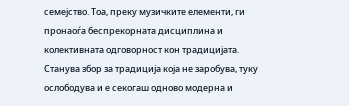семејство. Тоа, преку музичките елементи, ги пронаоѓа беспрекорната дисциплина и колективната одговорност кон традицијата. Станува збор за традиција која не заробува, туку ослободува и е секогаш одново модерна и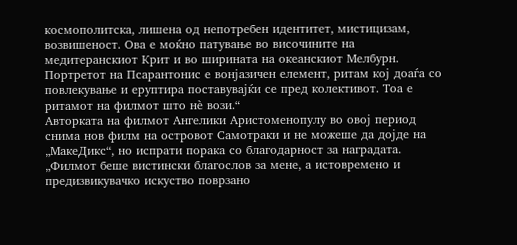космополитска, лишена од непотребен идентитет, мистицизам, возвишеност. Ова е моќно патување во височините на медитеранскиот Крит и во ширината на океанскиот Мелбурн. Портретот на Псарантонис е вонјазичен елемент, ритам кој доаѓа со повлекување и еруптира поставувајќи се пред колективот. Тоа е ритамот на филмот што нè вози.“
Авторката на филмот Ангелики Аристоменопулу во овој период снима нов филм на островот Самотраки и не можеше да дојде на „МакеДикс“, но испрати порака со благодарност за наградата.
„Филмот беше вистински благослов за мене, а истовремено и предизвикувачко искуство поврзано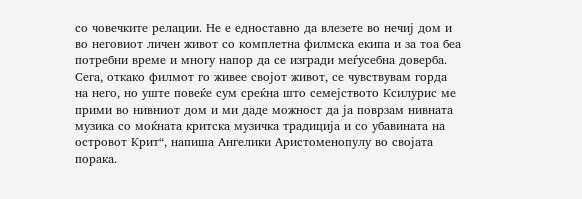со човечките релации. Не е едноставно да влезете во нечиј дом и во неговиот личен живот со комплетна филмска екипа и за тоа беа потребни време и многу напор да се изгради меѓусебна доверба. Сега, откако филмот го живее својот живот, се чувствувам горда на него, но уште повеќе сум среќна што семејството Ксилурис ме прими во нивниот дом и ми даде можност да ја поврзам нивната музика со моќната критска музичка традиција и со убавината на островот Крит“, напиша Ангелики Аристоменопулу во својата порака.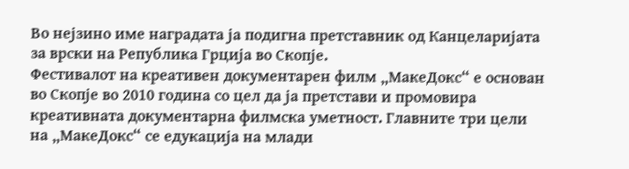Во нејзино име наградата ја подигна претставник од Канцеларијата за врски на Република Грција во Скопје.
Фестивалот на креативен документарен филм „МакеДокс“ е основан во Скопје во 2010 година со цел да ја претстави и промовира креативната документарна филмска уметност. Главните три цели на „МакеДокс“ се едукација на млади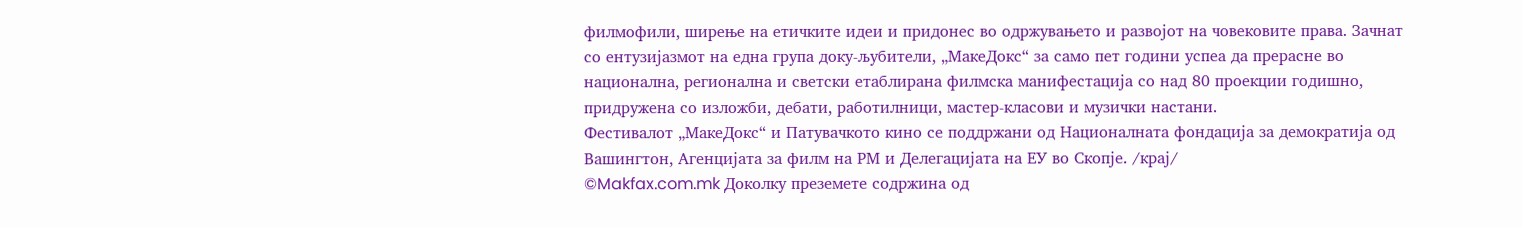филмофили, ширење на етичките идеи и придонес во одржувањето и развојот на човековите права. Зачнат со ентузијазмот на една група доку-љубители, „МакеДокс“ за само пет години успеа да прерасне во национална, регионална и светски етаблирана филмска манифестација со над 80 проекции годишно, придружена со изложби, дебати, работилници, мастер-класови и музички настани.
Фестивалот „МакеДокс“ и Патувачкото кино се поддржани од Националната фондација за демократија од Вашингтон, Агенцијата за филм на РМ и Делегацијата на ЕУ во Скопје. /крај/
©Makfax.com.mk Доколку преземете содржина од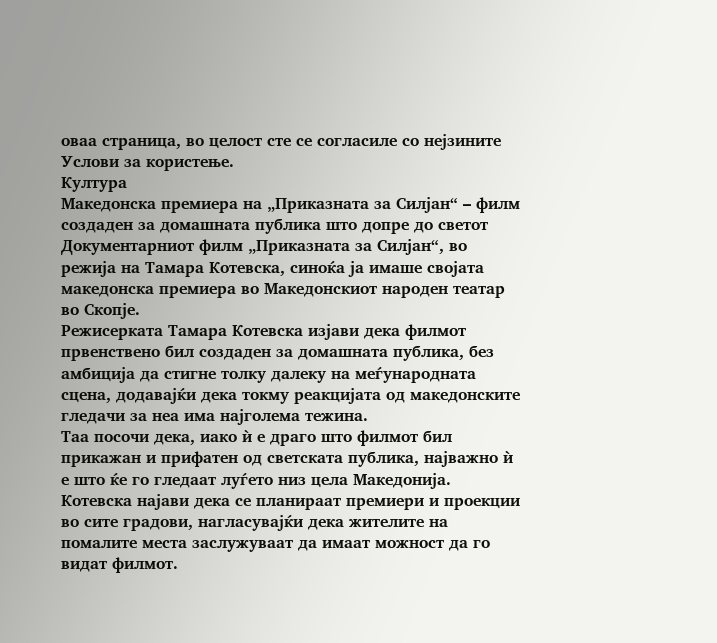оваа страница, во целост сте се согласиле со нејзините Услови за користење.
Култура
Македонска премиера на „Приказната за Силјан“ – филм создаден за домашната публика што допре до светот
Документарниот филм „Приказната за Силјан“, во режија на Тамара Котевска, синоќа ја имаше својата македонска премиера во Македонскиот народен театар во Скопје.
Режисерката Тамара Котевска изјави дека филмот првенствено бил создаден за домашната публика, без амбиција да стигне толку далеку на меѓународната сцена, додавајќи дека токму реакцијата од македонските гледачи за неа има најголема тежина.
Таа посочи дека, иако ѝ е драго што филмот бил прикажан и прифатен од светската публика, најважно ѝ е што ќе го гледаат луѓето низ цела Македонија. Котевска најави дека се планираат премиери и проекции во сите градови, нагласувајќи дека жителите на помалите места заслужуваат да имаат можност да го видат филмот.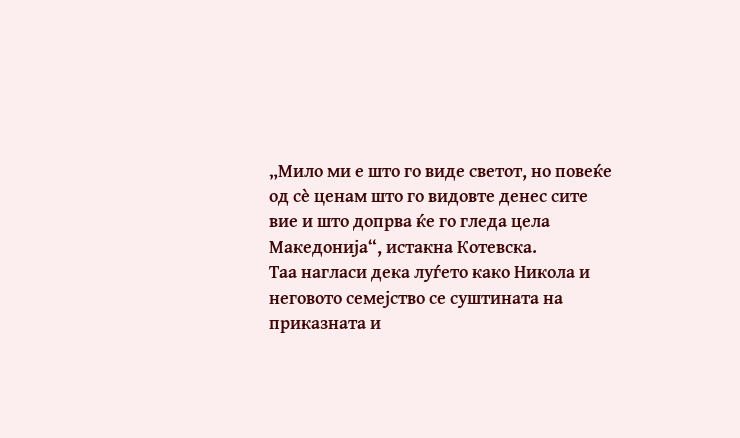„Мило ми е што го виде светот, но повеќе од сè ценам што го видовте денес сите вие и што допрва ќе го гледа цела Македонија“, истакна Котевска.
Таа нагласи дека луѓето како Никола и неговото семејство се суштината на приказната и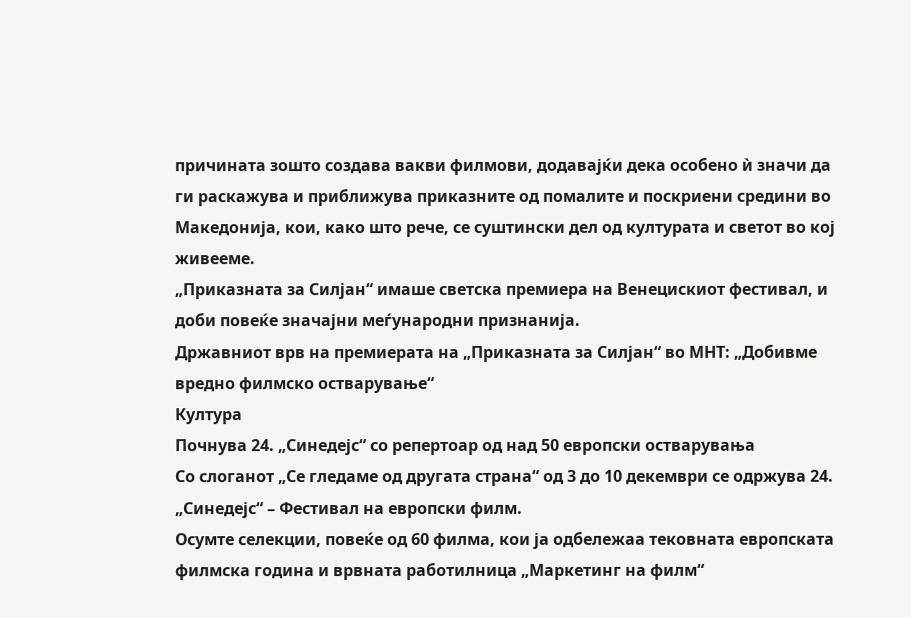причината зошто создава вакви филмови, додавајќи дека особено ѝ значи да ги раскажува и приближува приказните од помалите и поскриени средини во Македонија, кои, како што рече, се суштински дел од културата и светот во кој живееме.
„Приказната за Силјан“ имаше светска премиера на Венецискиот фестивал, и доби повеќе значајни меѓународни признанија.
Државниот врв на премиерата на „Приказната за Силјан“ во МНТ: „Добивме вредно филмско остварување“
Култура
Почнува 24. „Синедејс“ со репертоар од над 50 европски остварувања
Со слоганот „Се гледаме од другата страна“ од 3 до 10 декември се одржува 24. „Синедејс“ – Фестивал на европски филм.
Осумте селекции, повеќе од 60 филма, кои ја одбележаа тековната европската филмска година и врвната работилница „Маркетинг на филм“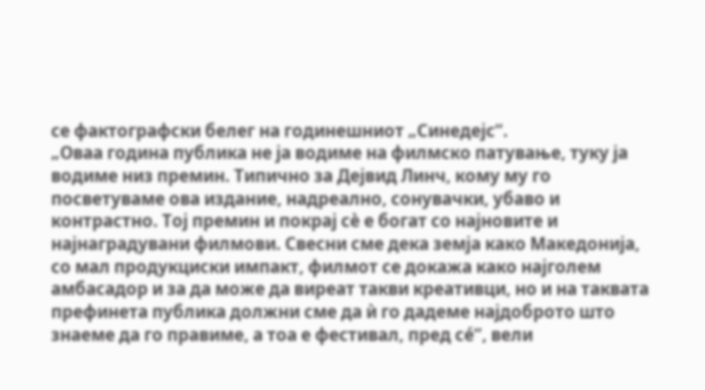се фактографски белег на годинешниот „Синедејс“.
„Оваа година публика не ја водиме на филмско патување, туку ја водиме низ премин. Типично за Дејвид Линч, кому му го посветуваме ова издание, надреално, сонувачки, убаво и контрастно. Тој премин и покрај сѐ е богат со најновите и најнаградувани филмови. Свесни сме дека земја како Македонија, со мал продукциски импакт, филмот се докажа како најголем амбасадор и за да може да виреат такви креативци, но и на таквата префинета публика должни сме да ѝ го дадеме најдоброто што знаеме да го правиме, а тоа е фестивал, пред сé“, вели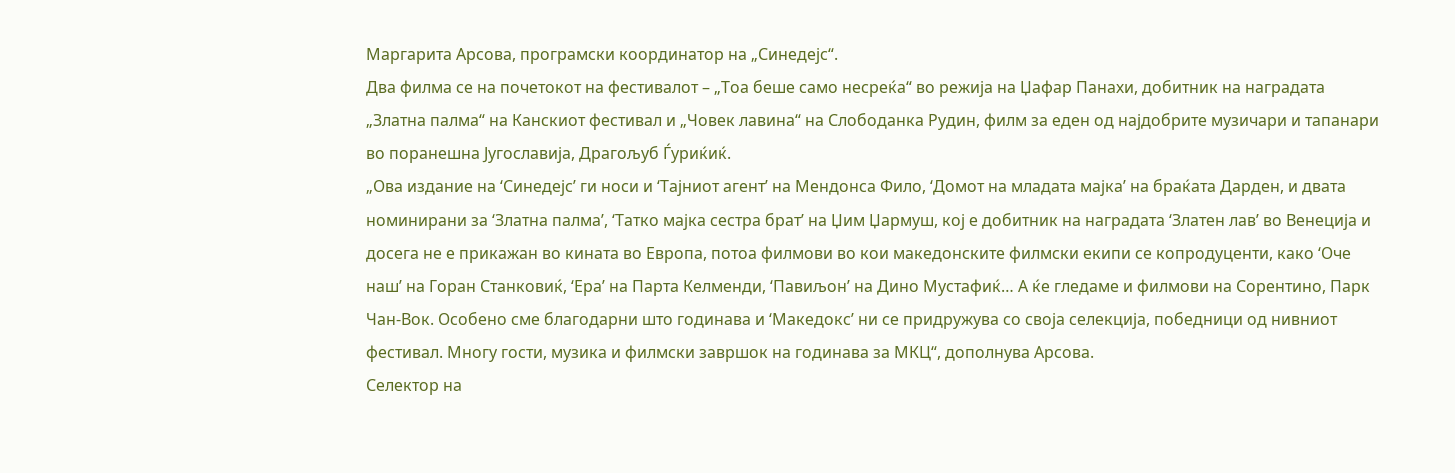Маргарита Арсова, програмски координатор на „Синедејс“.
Два филма се на почетокот на фестивалот – „Тоа беше само несреќа“ во режија на Џафар Панахи, добитник на наградата „Златна палма“ на Канскиот фестивал и „Човек лавина“ на Слободанка Рудин, филм за еден од најдобрите музичари и тапанари во поранешна Југославија, Драгољуб Ѓуриќиќ.
„Ова издание на ‘Синедејс’ ги носи и ‘Тајниот агент’ на Мендонса Фило, ‘Домот на младата мајка’ на браќата Дарден, и двата номинирани за ‘Златна палма’, ‘Татко мајка сестра брат’ на Џим Џармуш, кој е добитник на наградата ‘Златен лав’ во Венеција и досега не е прикажан во кината во Европа, потоа филмови во кои македонските филмски екипи се копродуценти, како ‘Оче наш’ на Горан Станковиќ, ‘Ера’ на Парта Келменди, ‘Павиљон’ на Дино Мустафиќ… А ќе гледаме и филмови на Сорентино, Парк Чан-Вок. Особено сме благодарни што годинава и ‘Македокс’ ни се придружува со своја селекција, победници од нивниот фестивал. Многу гости, музика и филмски завршок на годинава за МКЦ“, дополнува Арсова.
Селектор на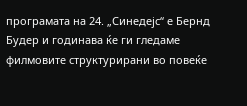програмата на 24. „Синедејс“ е Бернд Будер и годинава ќе ги гледаме филмовите структурирани во повеќе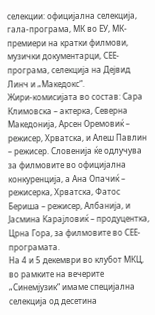селекции: официјална селекција, гала-програма, МК во ЕУ, МК-премиери на кратки филмови, музички документарци, СЕЕ-програма, селекција на Дејвид Линч и „Македокс“.
Жири-комисијата во состав: Сара Климовска – актерка, Северна Македонија, Арсен Оремовиќ – режисер, Хрватска, и Алеш Павлин – режисер. Словенија ќе одлучува за филмовите во официјална конкуренција, а Ана Опачиќ – режисерка, Хрватска, Фатос Бериша – режисер, Албанија, и Јасмина Карајловиќ – продуцентка, Црна Гора, за филмовите во СЕЕ-програмата.
На 4 и 5 декември во клубот МКЦ, во рамките на вечерите „Синемјузик“ имаме специјална селекција од десетина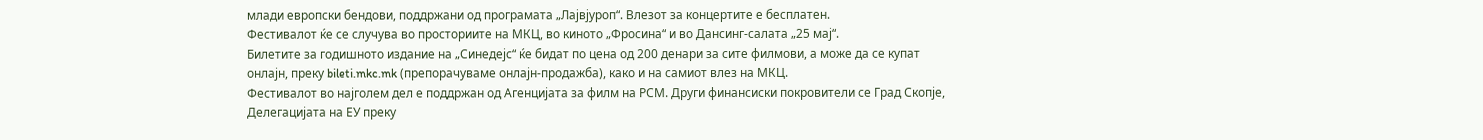млади европски бендови, поддржани од програмата „Лајвјуроп“. Влезот за концертите е бесплатен.
Фестивалот ќе се случува во просториите на МКЦ, во киното „Фросина“ и во Дансинг-салата „25 мај“.
Билетите за годишното издание на „Синедејс“ ќе бидат по цена од 200 денари за сите филмови, а може да се купат онлајн, преку bileti.mkc.mk (препорачуваме онлајн-продажба), како и на самиот влез на МКЦ.
Фестивалот во најголем дел е поддржан од Агенцијата за филм на РСМ. Други финансиски покровители се Град Скопје, Делегацијата на ЕУ преку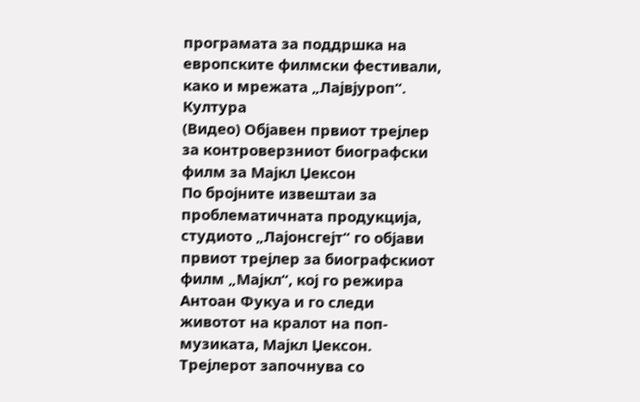програмата за поддршка на европските филмски фестивали, како и мрежата „Лајвјуроп“.
Култура
(Видео) Објавен првиот трејлер за контроверзниот биографски филм за Мајкл Џексон
По бројните извештаи за проблематичната продукција, студиото „Лајонсгејт“ го објави првиот трејлер за биографскиот филм „Мајкл“, кој го режира Антоан Фукуа и го следи животот на кралот на поп-музиката, Мајкл Џексон.
Трејлерот започнува со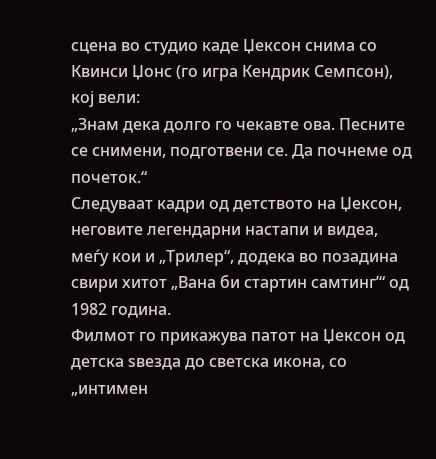сцена во студио каде Џексон снима со Квинси Џонс (го игра Кендрик Семпсон), кој вели:
„Знам дека долго го чекавте ова. Песните се снимени, подготвени се. Да почнеме од почеток.“
Следуваат кадри од детството на Џексон, неговите легендарни настапи и видеа, меѓу кои и „Трилер“, додека во позадина свири хитот „Вана би стартин самтинг’“ од 1982 година.
Филмот го прикажува патот на Џексон од детска ѕвезда до светска икона, со „интимен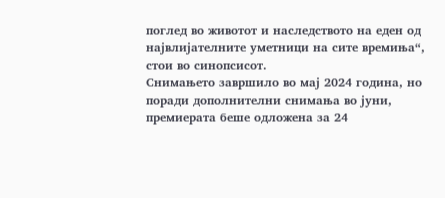поглед во животот и наследството на еден од највлијателните уметници на сите времиња“, стои во синопсисот.
Снимањето завршило во мај 2024 година, но поради дополнителни снимања во јуни, премиерата беше одложена за 24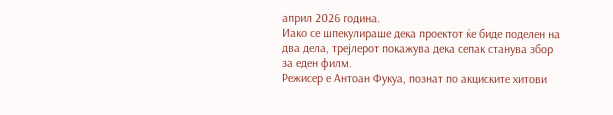април 2026 година.
Иако се шпекулираше дека проектот ќе биде поделен на два дела, трејлерот покажува дека сепак станува збор за еден филм.
Режисер е Антоан Фукуа, познат по акциските хитови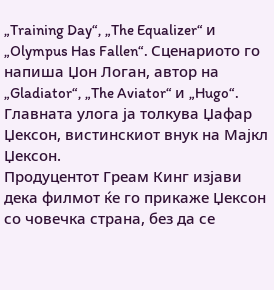„Training Day“, „The Equalizer“ и „Olympus Has Fallen“. Сценариото го напиша Џон Логан, автор на „Gladiator“, „The Aviator“ и „Hugo“.
Главната улога ја толкува Џафар Џексон, вистинскиот внук на Мајкл Џексон.
Продуцентот Греам Кинг изјави дека филмот ќе го прикаже Џексон со човечка страна, без да се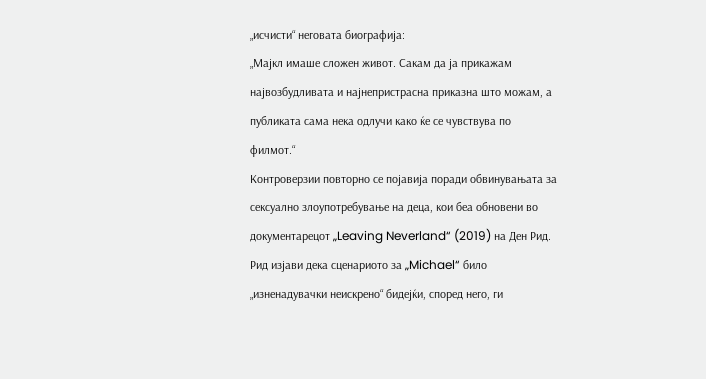„исчисти“ неговата биографија:
„Мајкл имаше сложен живот. Сакам да ја прикажам највозбудливата и најнепристрасна приказна што можам, а публиката сама нека одлучи како ќе се чувствува по филмот.“
Контроверзии повторно се појавија поради обвинувањата за сексуално злоупотребување на деца, кои беа обновени во документарецот „Leaving Neverland“ (2019) на Ден Рид.
Рид изјави дека сценариото за „Michael“ било „изненадувачки неискрено“ бидејќи, според него, ги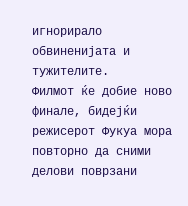игнорирало обвиненијата и тужителите.
Филмот ќе добие ново финале, бидејќи режисерот Фукуа мора повторно да сними делови поврзани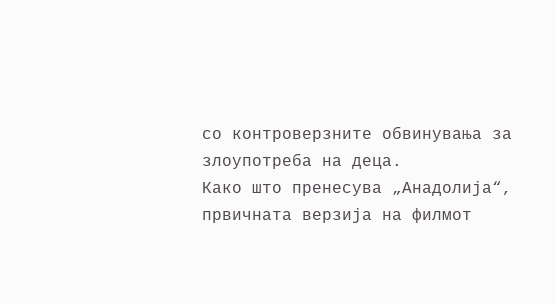со контроверзните обвинувања за злоупотреба на деца.
Како што пренесува „Анадолија“, првичната верзија на филмот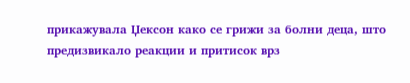прикажувала Џексон како се грижи за болни деца, што предизвикало реакции и притисок врз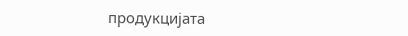продукцијата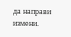да направи измени.